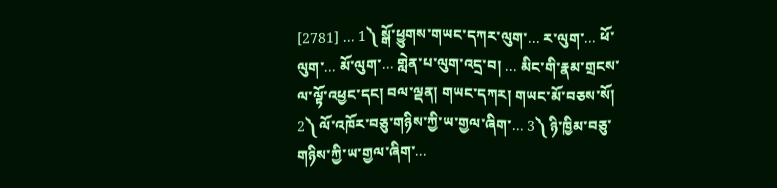[2781] ... 1༽ སྒོ་ཕྱུགས་གཡང་དཀར་ལུག་... ར་ལུག་... ཕོ་ལུག་... མོ་ལུག་... གླེན་པ་ལུག་འདྲ་བ། ... མིང་གི་རྣམ་གྲངས་ལ་ལྟོ་འཕྱང་དང། བལ་ལྡན། གཡང་དཀར། གཡང་མོ་བཅས་སོ། 2༽ ལོ་འཁོར་བཅུ་གཉིས་ཀྱི་ཡ་གྱལ་ཞིག་... 3༽ ཉི་ཁྱིམ་བཅུ་གཉིས་ཀྱི་ཡ་གྱལ་ཞིག་...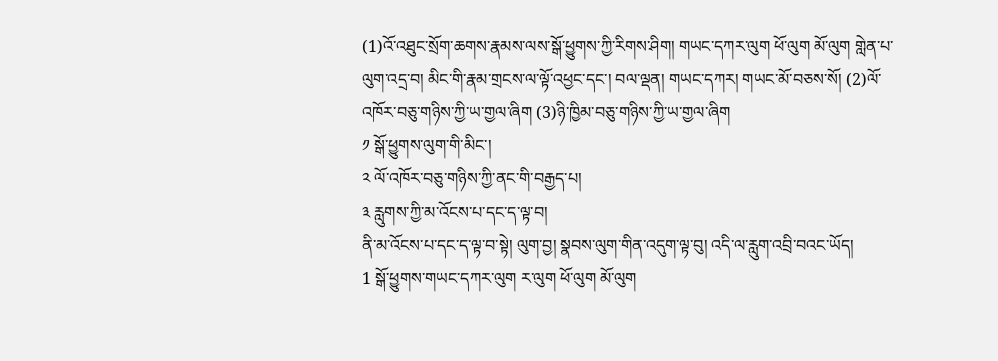(1)འོ་འཐུང་སྲོག་ཆགས་རྣམས་ལས་སྒོ་ཕྱུགས་ཀྱི་རིགས་ཤིག། གཡང་དཀར་ལུག ཕོ་ལུག མོ་ལུག གླེན་པ་ལུག་འདྲ་བ། མིང་གི་རྣམ་གྲངས་ལ་ལྟོ་འཕྱང་དང་། བལ་ལྡན། གཡང་དཀར། གཡང་མོ་བཅས་སོ། (2)ལོ་འཁོར་བཅུ་གཉིས་ཀྱི་ཡ་གྱལ་ཞིག (3)ཉི་ཁྱིམ་བཅུ་གཉིས་ཀྱི་ཡ་གྱལ་ཞིག
༡ སྒོ་ཕྱུགས་ལུག་གི་མིང་།
༢ ལོ་འཁོར་བཅུ་གཉིས་ཀྱི་ནང་གི་བརྒྱད་པ།
༣ རླུགས་ཀྱི་མ་འོངས་པ་དང་ད་ལྟ་བ།
ནི་མ་འོངས་པ་དང་ད་ལྟ་བ་སྟེ། ལུག་བྱ། སྣབས་ལུག་གིན་འདུག་ལྟ་བུ། འདི་ལ་རླུག་འབྲི་བའང་ཡོད།
1 སྒོ་ཕྱུགས་གཡང་དཀར་ལུག ར་ལུག ཕོ་ལུག མོ་ལུག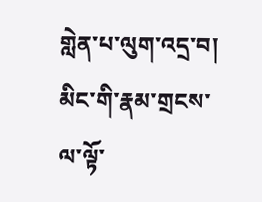གླེན་པ་ལུག་འདྲ་བ། མིང་གི་རྣམ་གྲངས་ལ་ལྟོ་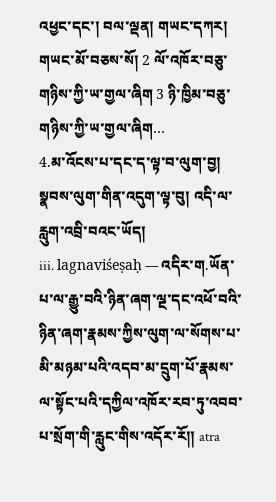འཕྱང་དང་། བལ་ལྡན། གཡང་དཀར། གཡང་མོ་བཅས་སོ། 2 ལོ་འཁོར་བཅུ་གཉིས་ཀྱི་ཡ་གྱལ་ཞིག 3 ཉི་ཁྱིམ་བཅུ་གཉིས་ཀྱི་ཡ་གྱལ་ཞིག…
4.མ་འོངས་པ་དང་ད་ལྟ་བ་ལུག་བྱ། སྣབས་ལུག་གིན་འདུག་ལྟ་བུ། འདི་ལ་རླུག་འབྲི་བའང་ཡོད།
iii. lagnaviśeṣaḥ — འདིར་ག.ཡོན་པ་ལ་རྒྱུ་བའི་ཉིན་ཞག་ལྔ་དང་འཕོ་བའི་ཉིན་ཞག་རྣམས་ཀྱིས་ལུག་ལ་སོགས་པ་མི་མཉམ་པའི་འདབ་མ་དྲུག་པོ་རྣམས་ལ་སྟོང་པའི་དཀྱིལ་འཁོར་རབ་ཏུ་འབབ་པ་སྲོག་གི་རླུང་གིས་འདོར་རོ༎ atra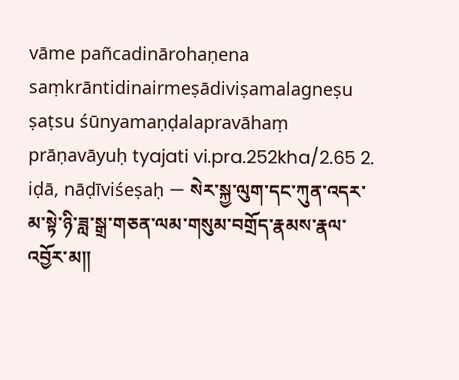vāme pañcadinārohaṇena saṃkrāntidinairmeṣādiviṣamalagneṣu ṣaṭsu śūnyamaṇḍalapravāhaṃ prāṇavāyuḥ tyajati vi.pra.252kha/2.65 2. iḍā, nāḍīviśeṣaḥ — སེར་སྐྱ་ལུག་དང་ཀུན་འདར་མ་སྟེ་ཉི་ཟླ་སྒྲ་གཅན་ལམ་གསུམ་བགྲོད་རྣམས་རྣལ་འབྱོར་མ༎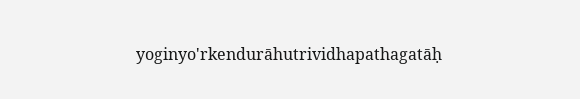yoginyo'rkendurāhutrividhapathagatāḥ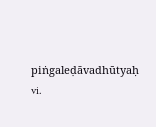piṅgaleḍāvadhūtyaḥ vi.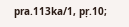pra.113ka/1, pṛ.10;